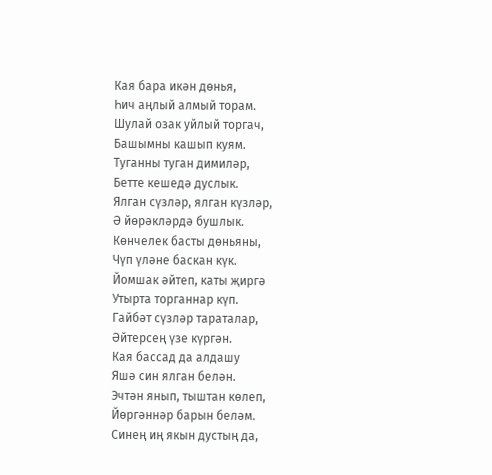Кая бара икән дөнья,
Һич аңлый алмый торам.
Шулай озак уйлый торгач,
Башымны кашып куям.
Туганны туган димиләр,
Бетте кешедә дуслык.
Ялган сүзләр, ялган күзләр,
Ә йөрәкләрдә бушлык.
Көнчелек басты дөньяны,
Чүп үләне баскан күк.
Йомшак әйтеп, каты җиргә
Утырта торганнар күп.
Гайбәт сүзләр тараталар,
Әйтерсең үзе күргән.
Кая бассад да алдашу
Яшә син ялган белән.
Эчтән янып, тыштан көлеп,
Йөргәннәр барын беләм.
Синең иң якын дустың да,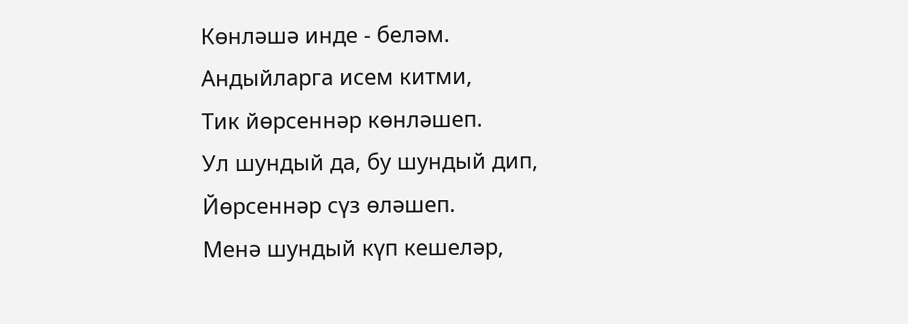Көнләшә инде - беләм.
Андыйларга исем китми,
Тик йөрсеннәр көнләшеп.
Ул шундый да, бу шундый дип,
Йөрсеннәр сүз өләшеп.
Менә шундый күп кешеләр,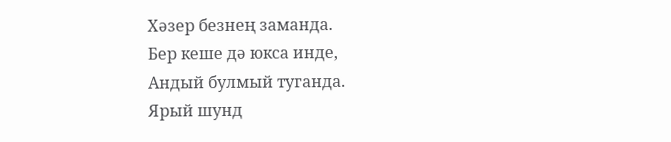Хәзер безнең заманда.
Бер кеше дә юкса инде,
Андый булмый туганда.
Ярый шунд